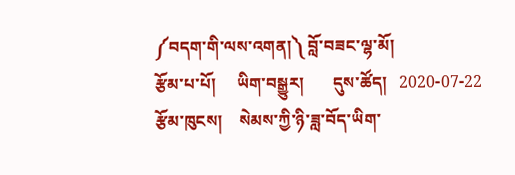༼བདག་གི་ལས་འགན།༽ བློ་བཟང་ལྷ་མོ།
རྩོམ་པ་པོ།     ཡིག་བསྒྱུར།       དུས་ཚོད།   2020-07-22   རྩོམ་ཁུངས།    སེམས་ཀྱི་ཉི་ཟླ་བོད་ཡིག་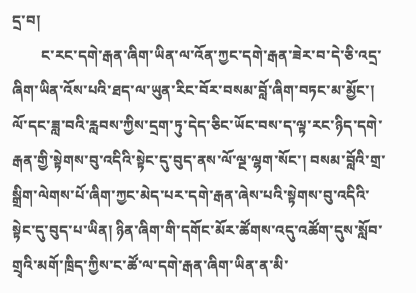དྲ་བ།
        ང་རང་དགེ་རྒན་ཞིག་ཡིན་ལ་འོན་ཀྱང་དགེ་རྒན་ཟེར་བ་དེ་ཅི་འདྲ་ཞིག་ཡིན་འོས་པའི་ཐད་ལ་ཡུན་རིང་བོར་བསམ་བློ་ཞིག་བཏང་མ་མྱོང་། ལོ་དང་ཟླ་བའི་རླབས་ཀྱིས་དྲག་ཏུ་དེད་ཅིང་ཡོང་བས་ད་ལྟ་རང་ཉིད་དགེ་རྒན་གྱི་སྟེགས་བུ་འདིའི་སྟེང་དུ་བུད་ནས་ལོ་ལྔ་ལྷག་སོང་། བསམ་བློའི་གྲ་སྒྲིག་ལེགས་པོ་ཞིག་ཀྱང་མེད་པར་དགེ་རྒན་ཞེས་པའི་སྟེགས་བུ་འདིའི་སྟེང་དུ་བུད་པ་ཡིན། ཉིན་ཞིག་གི་དགོང་མོར་ཚོགས་འདུ་འཚོག་དུས་སློབ་གྲྭའི་མགོ་ཁྲིད་ཀྱིས་ང་ཚོ་ལ་དགེ་རྒན་ཞིག་ཡིན་ན་མི་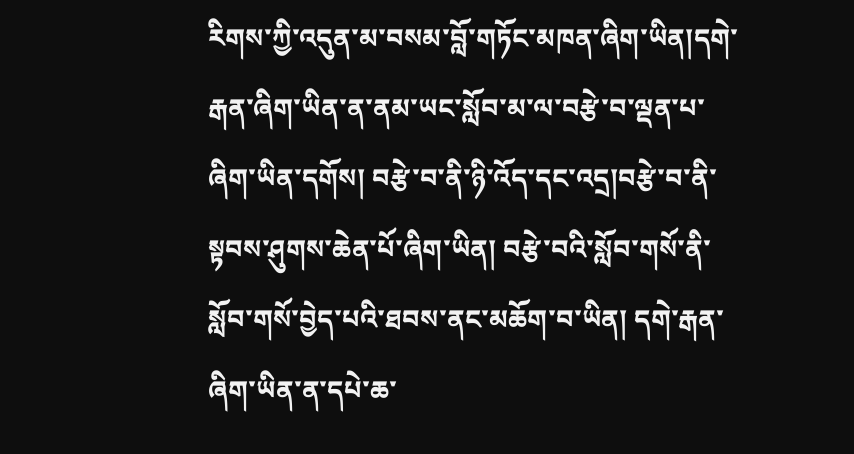རིགས་ཀྱི་འདུན་མ་བསམ་བློ་གཏོང་མཁན་ཞིག་ཡིན།དགེ་རྒན་ཞིག་ཡིན་ན་ནམ་ཡང་སློབ་མ་ལ་བརྩེ་བ་ལྡན་པ་ཞིག་ཡིན་དགོས། བརྩེ་བ་ནི་ཉི་འོད་དང་འདྲ།བརྩེ་བ་ནི་སྟབས་ཤུགས་ཆེན་པོ་ཞིག་ཡིན། བརྩེ་བའི་སློབ་གསོ་ནི་སློབ་གསོ་བྱེད་པའི་ཐབས་ནང་མཆོག་བ་ཡིན། དགེ་རྒན་ཞིག་ཡིན་ན་དཔེ་ཆ་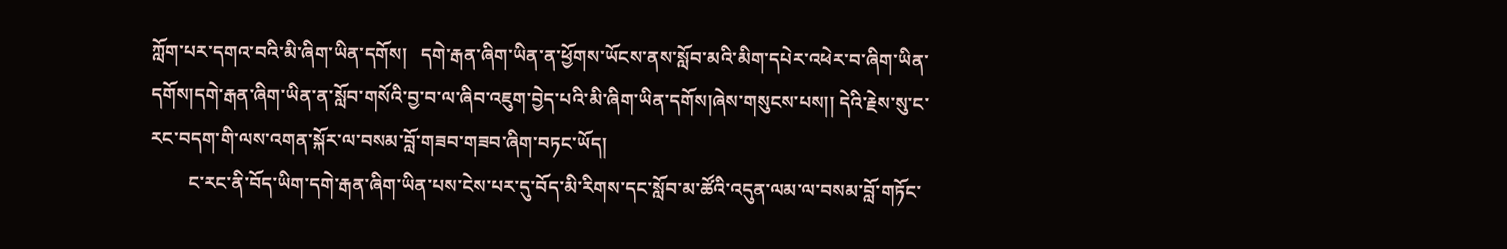ཀློག་པར་དགའ་བའི་མི་ཞིག་ཡིན་དགོས།   དགེ་རྒན་ཞིག་ཡིན་ན་ཕྱོགས་ཡོངས་ནས་སློབ་མའི་མིག་དཔེར་འཕེར་བ་ཞིག་ཡིན་དགོས།དགེ་རྒན་ཞིག་ཡིན་ན་སློབ་གསོའི་བྱ་བ་ལ་ཞིབ་འཇུག་བྱེད་པའི་མི་ཞིག་ཡིན་དགོས།ཞེས་གསུངས་པས།། དེའི་རྗེས་སུ་ང་རང་བདག་གི་ལས་འགན་སྐོར་ལ་བསམ་བློ་གཟབ་གཟབ་ཞིག་བཏང་ཡོད།
        ང་རང་ནི་བོད་ཡིག་དགེ་རྒན་ཞིག་ཡིན་པས་ངེས་པར་དུ་བོད་མི་རིགས་དང་སློབ་མ་ཚོའི་འདུན་ལམ་ལ་བསམ་བློ་གཏོང་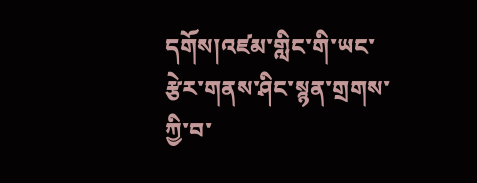དགོས།འཛམ་གླིང་གི་ཡང་རྩེར་གནས་ཤིང་སྙན་གྲགས་ཀྱི་བ་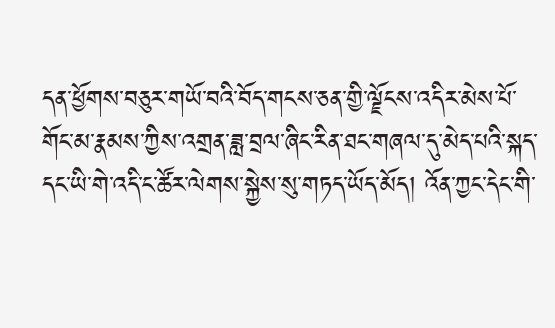དན་ཕྱོགས་བཅུར་གཡོ་བའི་བོད་གངས་ཅན་གྱི་ལྗོངས་འདིར་མེས་པོ་གོང་མ་རྣམས་ཀྱིས་འགྲན་ཟླ་བྲལ་ཞིང་རིན་ཐང་གཞལ་དུ་མེད་པའི་སྐད་དང་ཡི་གེ་འདི་ང་ཚོར་ལེགས་སྐྱེས་སུ་གཏད་ཡོད་མོད། འོན་ཀྱང་དེང་གི་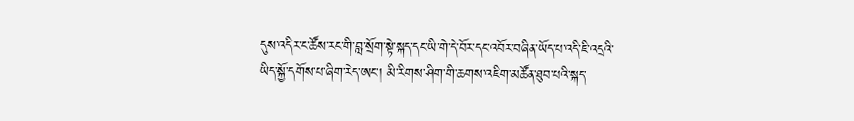དུས་འདིར་ང་ཚོས་རང་གི་བླ་སྲོག་སྟེ་སྐད་དང་ཡི་གེ་དེ་བོར་དང་འབོར་བཞིན་ཡོད་པ་འདི་ཇི་འདྲའི་ཡིད་སྐྱོ་དགོས་པ་ཞིག་རེད་ཨང་། མི་རིགས་ཤིག་གི་ཆགས་འཇིག་མཚོན་ཐུབ་པའི་སྐད་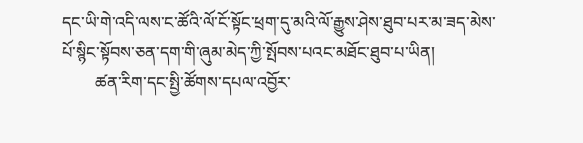དང་ཡི་གེ་འདི་ལས་ང་ཚོའི་ལོ་ངོ་སྟོང་ཕྲག་དུ་མའི་ལོ་རྒྱུས་ཤེས་ཐུབ་པར་མ་ཟད་མེས་པོ་སྙིང་སྟོབས་ཅན་དག་གི་ཞུམ་མེད་ཀྱི་སྤོབས་པའང་མཐོང་ཐུབ་པ་ཡིན།
        ཚན་རིག་དང་སྤྱི་ཚོགས་དཔལ་འབྱོར་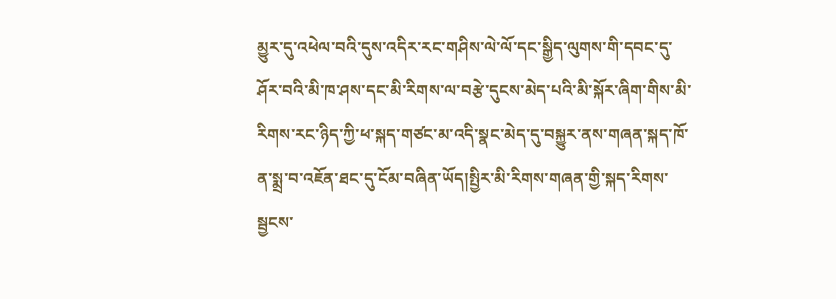མྱུར་དུ་འཕེལ་བའི་དུས་འདིར་རང་གཤིས་ལེ་ལོ་དང་སྒྱིད་ལུགས་གི་དབང་དུ་ཤོར་བའི་མི་ཁ་ཤས་དང་མི་རིགས་ལ་བརྩེ་དུངས་མེད་པའི་མི་སྐོར་ཞིག་གིས་མི་རིགས་རང་ཉིད་ཀྱི་ཕ་སྐད་གཙང་མ་འདི་སྣང་མེད་དུ་བསྐྱུར་ནས་གཞན་སྐད་ཁོ་ན་སྨྲ་བ་འཇོན་ཐང་དུ་ངོམ་བཞིན་ཡོད།སྤྱིར་མི་རིགས་གཞན་གྱི་སྐད་རིགས་སྦྱངས་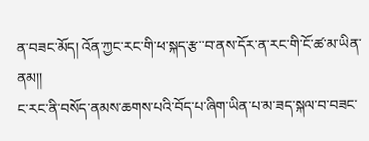ན་བཟང་མོད། འོན་ཀྱང་རང་གི་ཕ་སྐད་རྩ་་བ་ནས་དོར་ན་རང་གི་ངོ་ཚ་མ་ཡིན་ནམ།།
ང་རང་ནི་བསོད་ནམས་ཆགས་པའི་བོད་པ་ཞིག་ཡིན་པ་མ་ཟད་སྐལ་བ་བཟང་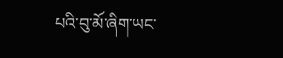པའི་བུ་མོ་ཞིག་ཡང་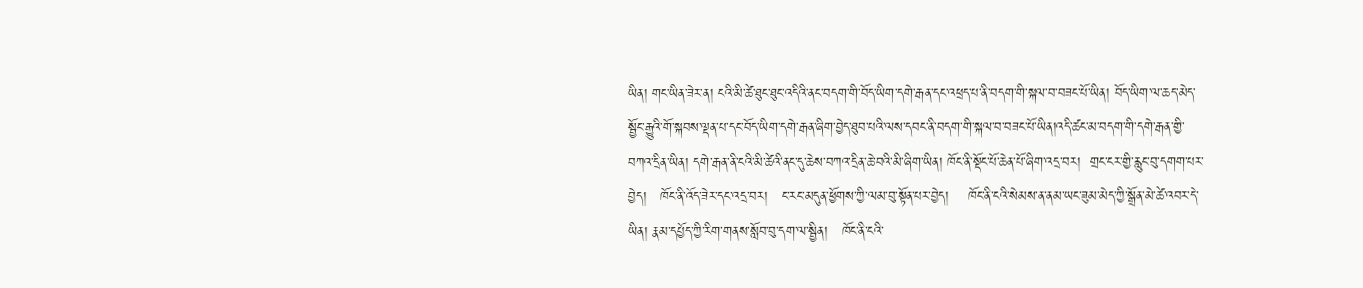ཡིན། གང་ཡིན་ཟེར་ན། ངའི་མི་ཚེ་ཐུང་ཐུང་འདིའི་ནང་བདག་གི་བོད་ཡིག་དགེ་རྒན་དང་འཕྲད་པ་ནི་བདག་གི་སྐལ་བ་བཟང་པོ་ཡིན། བོད་ཡིག་ལ་ཆད་མེད་སྦྱོང་རྒྱུའི་གོ་སྐབས་ལྡན་པ་དང་བོད་ཡིག་དགེ་རྒན་ཞིག་བྱེད་ཐུབ་པའི་ལས་དབང་ནི་བདག་གི་སྐལ་བ་བཟང་པོ་ཡིན།འདི་ཚང་མ་བདག་གི་དགེ་རྒན་གྱི་བཀའ་དྲིན་ཡིན། དགེ་རྒན་ནི་ངའི་མི་ཚེའི་ནང་དུ་ཆེས་བཀའ་དྲིན་ཆེ་བའི་མི་ཞིག་ཡིན། ཁོང་ནི་སྡོང་པོ་ཆེན་པོ་ཞིག་འདྲ་བར།  གྲང་ངར་གྱི་རླུང་བུ་དགག་པར་བྱེད།   ཁོང་ནི་འོད་ཟེར་དང་འདྲ་བར།   ང་རང་མདུན་ཕྱོགས་ཀྱི་ལམ་བུ་སྟོན་པར་བྱེད།    ཁོང་ནི་ངའི་སེམས་ན་ནམ་ཡང་ཟུམ་མེད་ཀྱི་སྒྲོན་མེ་ཚེ་འབར་དེ་ཡིན། རྣམ་དཔྱོད་ཀྱི་རིག་གནས་སློབ་བུ་དག་ལ་སྦྱིན།   ཁོང་ནི་ངའི་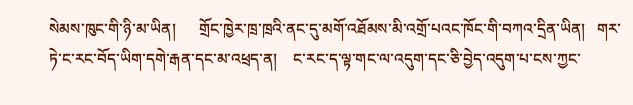སེམས་ཁུང་གི་ཉི་མ་ཡིན།      གྲོང་ཁྱེར་ཁྲ་ཁྲའི་ནང་དུ་མགོ་འཐོམས་མི་འགྲོ་པའང་ཁོང་གི་བཀའ་དྲིན་ཡིན།   གར་ཏེ་ང་རང་བོད་ཡིག་དགེ་རྒན་དང་མ་འཕྲད་ན།    ང་རང་ད་ལྟ་གང་ལ་འདུག་དང་ཅི་བྱེད་འདུག་པ་ངས་ཀྱང་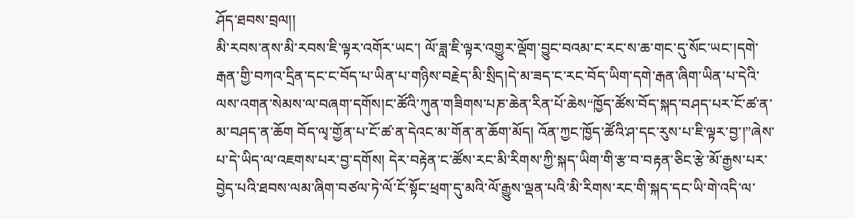ཤོད་ཐབས་བྲལ།།
མི་རབས་ནས་མི་རབས་ཇི་ལྟར་འགོར་ཡང་། ལོ་ཟླ་ཇི་ལྟར་འགྱུར་ལྡོག་བྱུང་བའམ་ང་རང་ས་ཆ་གང་དུ་སོང་ཡང་།དགེ་རྒན་གྱི་བཀའ་དྲིན་དང་ང་བོད་པ་ཡིན་པ་གཉིས་བརྗེད་མི་སྲིད།དེ་མ་ཟད་ང་རང་བོད་ཡིག་དགེ་རྒན་ཞིག་ཡིན་པ་དེའི་ལས་འགན་སེམས་ལ་བཞག་དགོས།ང་ཚོའི་ཀུན་གཟིགས་པཎ་ཆེན་རིན་པོ་ཆེས“ཁྱོད་ཚོས་བོད་སྐད་བཤད་པར་ངོ་ཚ་ན་མ་བཤད་ན་ཆོག བོད་ལྭ་གྱོན་པ་ངོ་ཚ་ན་དེའང་མ་གོན་ན་ཆོག་མོད། འོན་ཀྱང་ཁྱོད་ཚོའི་ཤ་དང་རུས་པ་ཇི་ལྟར་བྱ་།”ཞེས་པ་དེ་ཡིད་ལ་འཇགས་པར་བྱ་དགོས། དེར་བརྟེན་ང་ཚོས་རང་མི་རིགས་ཀྱི་སྐད་ཡིག་གི་རྩ་བ་བརྟན་ཅིང་རྩེ་མོ་རྒྱས་པར་བྱེད་པའི་ཐབས་ལམ་ཞིག་བཙལ་ཏེ་ལོ་ངོ་སྟོང་ཕྲག་དུ་མའི་ལོ་རྒྱུས་ལྡན་པའི་མི་རིགས་རང་གི་སྐད་དང་ཡི་གེ་འདི་ལ་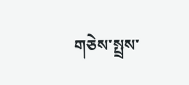གཅེས་སྤྲས་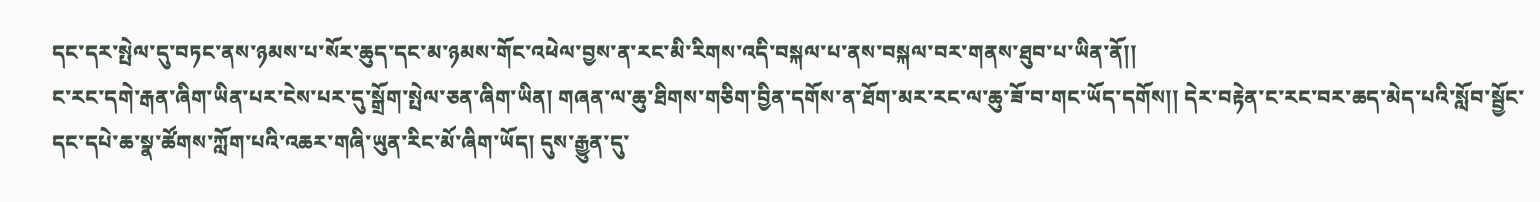དང་དར་སྤེལ་དུ་བཏང་ནས་ཉམས་པ་སོར་ཆུད་དང་མ་ཉམས་གོང་འཕེལ་བྱས་ན་རང་མི་རིགས་འདི་བསྐལ་པ་ནས་བསྐལ་བར་གནས་ཐུབ་པ་ཡིན་ནོ།།
ང་རང་དགེ་རྒན་ཞིག་ཡིན་པར་ངེས་པར་དུ་སྒྲོག་སྤེལ་ཅན་ཞིག་ཡིན། གཞན་ལ་ཆུ་ཐིགས་གཅིག་བྱིན་དགོས་ན་ཐོག་མར་རང་ལ་ཆུ་ཟོ་བ་གང་ཡོད་དགོས།། དེར་བརྟེན་ང་རང་བར་ཆད་མེད་པའི་སློབ་སྦྱོང་དང་དཔེ་ཆ་སྣ་ཚོགས་ཀློག་པའི་འཆར་གཞི་ཡུན་རིང་མོ་ཞིག་ཡོད། དུས་རྒྱུན་དུ་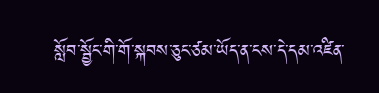སློབ་སྦྱོང་གི་གོ་སྐབས་ཅུང་ཙམ་ཡོད་ན་ངས་དེ་དམ་འཛིན་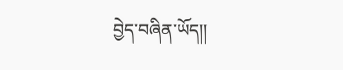བྱེད་བཞིན་ཡོད།།